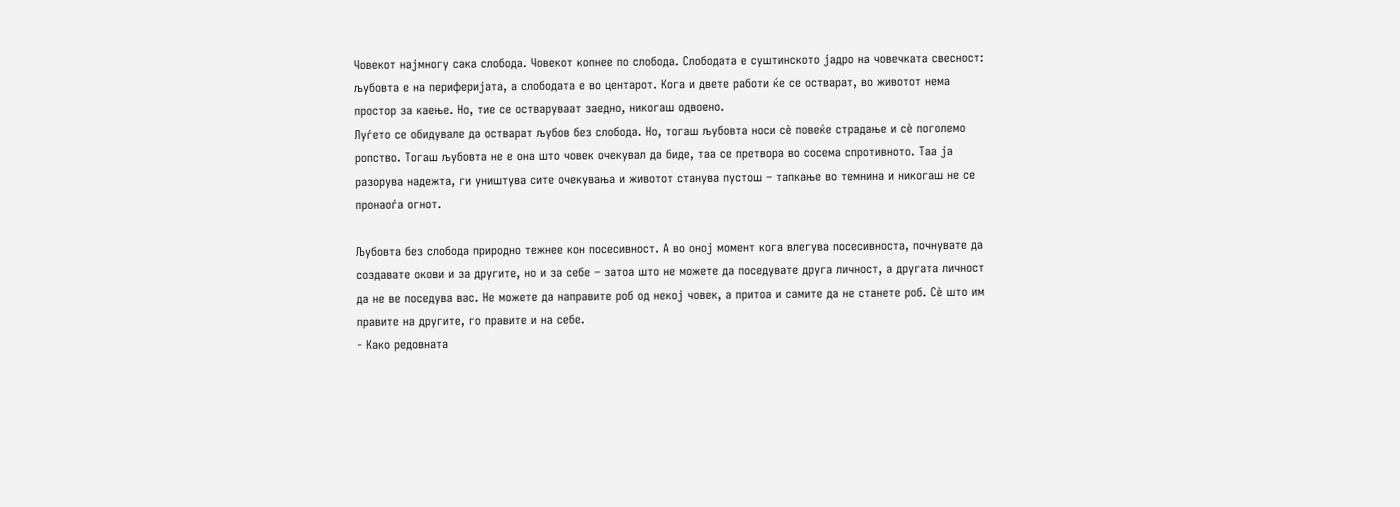Човекот најмногу сака слобода. Човекот копнее по слобода. Слободата е суштинското јадро на човечката свесност: љубовта е на периферијата, а слободата е во центарот. Кога и двете работи ќе се остварат, во животот нема простор за каење. Но, тие се остваруваат заедно, никогаш одвоено.
Луѓето се обидувале да остварат љубов без слобода. Но, тогаш љубовта носи сѐ повеќе страдање и сѐ поголемо ропство. Тогаш љубовта не е она што човек очекувал да биде, таа се претвора во сосема спротивното. Таа ја разорува надежта, ги уништува сите очекувања и животот станува пустош – тапкање во темнина и никогаш не се пронаоѓа огнот.

Љубовта без слобода природно тежнее кон посесивност. А во оној момент кога влегува посесивноста, почнувате да создавате окови и за другите, но и за себе – затоа што не можете да поседувате друга личност, а другата личност да не ве поседува вас. Не можете да направите роб од некој човек, а притоа и самите да не станете роб. Сѐ што им правите на другите, го правите и на себе.
- Како редовната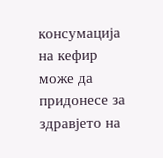консумација на кефир може да придонесе за здравјето на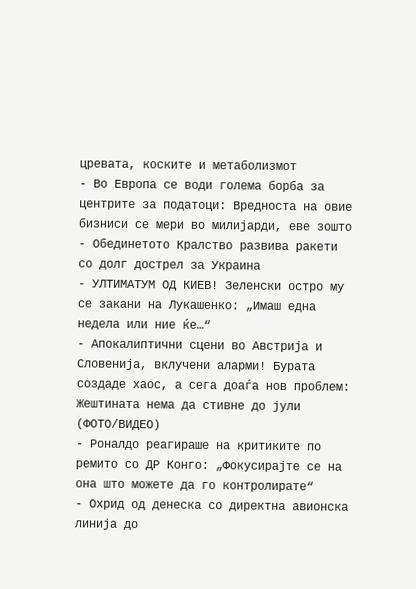цревата, коските и метаболизмот
- Во Европа се води голема борба за центрите за податоци: Вредноста на овие бизниси се мери во милијарди, еве зошто
- Обединетото Кралство развива ракети со долг дострел за Украина
- УЛТИМАТУМ ОД КИЕВ! Зеленски остро му се закани на Лукашенко: „Имаш една недела или ние ќе…“
- Апокалиптични сцени во Австрија и Словенија, вклучени аларми! Бурата создаде хаос, а сега доаѓа нов проблем: Жештината нема да стивне до јули (ФОТО/ВИДЕО)
- Роналдо реагираше на критиките по ремито со ДР Конго: „Фокусирајте се на она што можете да го контролирате“
- Охрид од денеска со директна авионска линија до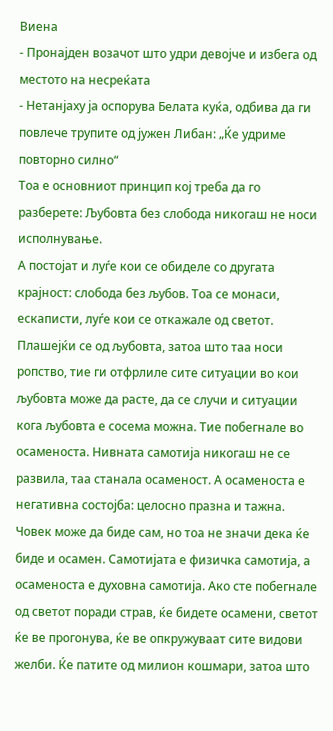Виена
- Пронајден возачот што удри девојче и избега од местото на несреќата
- Нетанјаху ја оспорува Белата куќа, одбива да ги повлече трупите од јужен Либан: „Ќе удриме повторно силно“
Тоа е основниот принцип кој треба да го разберете: Љубовта без слобода никогаш не носи исполнување.
А постојат и луѓе кои се обиделе со другата крајност: слобода без љубов. Тоа се монаси, ескаписти, луѓе кои се откажале од светот. Плашејќи се од љубовта, затоа што таа носи ропство, тие ги отфрлиле сите ситуации во кои љубовта може да расте, да се случи и ситуации кога љубовта е сосема можна. Тие побегнале во осаменоста. Нивната самотија никогаш не се развила, таа станала осаменост. А осаменоста е негативна состојба: целосно празна и тажна.
Човек може да биде сам, но тоа не значи дека ќе биде и осамен. Самотијата е физичка самотија, а осаменоста е духовна самотија. Ако сте побегнале од светот поради страв, ќе бидете осамени, светот ќе ве прогонува, ќе ве опкружуваат сите видови желби. Ќе патите од милион кошмари, затоа што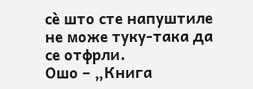сѐ што сте напуштиле не може туку-така да се отфрли.
Ошо – „Книга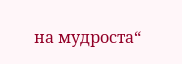на мудроста“